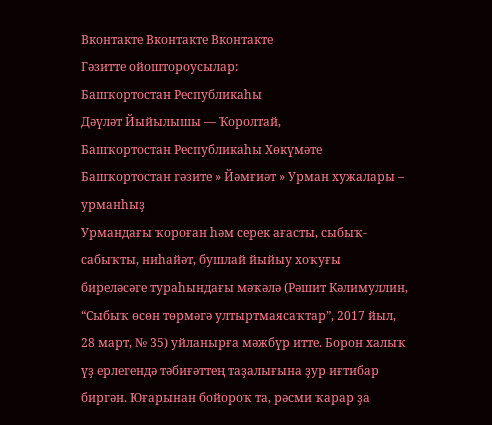Вконтакте Вконтакте Вконтакте
Гәзитте ойоштороусылар:
Башҡортостан Республикаһы
Дәүләт Йыйылышы — Ҡоролтай,
Башҡортостан Республикаһы Хөкүмәте
Башҡортостан гәзите » Йәмғиәт » Урман хужалары – урманһыҙ
Урмандағы ҡороған һәм серек ағасты, сыбыҡ-сабыҡты, ниһайәт, бушлай йыйыу хоҡуғы биреләсәге тураһындағы мәҡәлә (Рәшит Кәлимуллин, “Сыбыҡ өсөн төрмәгә ултыртмаясаҡтар”, 2017 йыл, 28 март, № 35) уйланырға мәжбүр итте. Борон халыҡ үҙ ерлегендә тәбиғәттең таҙалығына ҙур иғтибар биргән. Юғарынан бойороҡ та, рәсми ҡарар ҙа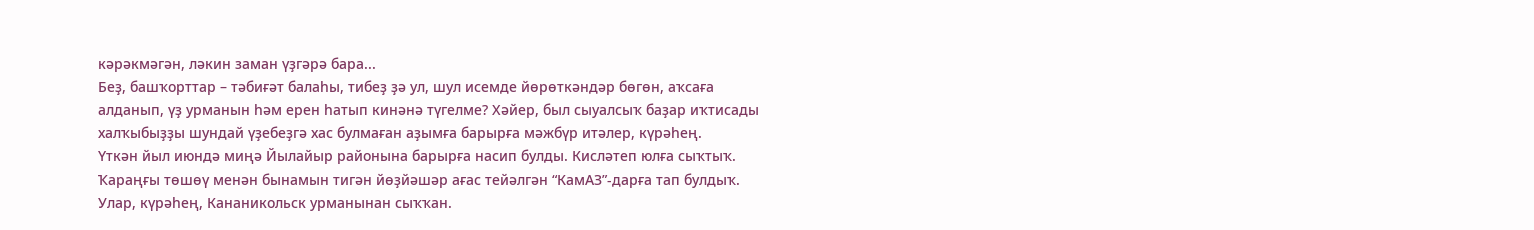кәрәкмәгән, ләкин заман үҙгәрә бара...
Беҙ, башҡорттар – тәбиғәт балаһы, тибеҙ ҙә ул, шул исемде йөрөткәндәр бөгөн, аҡсаға алданып, үҙ урманын һәм ерен һатып кинәнә түгелме? Хәйер, был сыуалсыҡ баҙар иҡтисады халҡыбыҙҙы шундай үҙебеҙгә хас булмаған аҙымға барырға мәжбүр итәлер, күрәһең.
Үткән йыл июндә миңә Йылайыр районына барырға насип булды. Кисләтеп юлға сыҡтыҡ. Ҡараңғы төшөү менән бынамын тигән йөҙйәшәр ағас тейәлгән “КамАЗ”-дарға тап булдыҡ. Улар, күрәһең, Кананикольск урманынан сыҡҡан.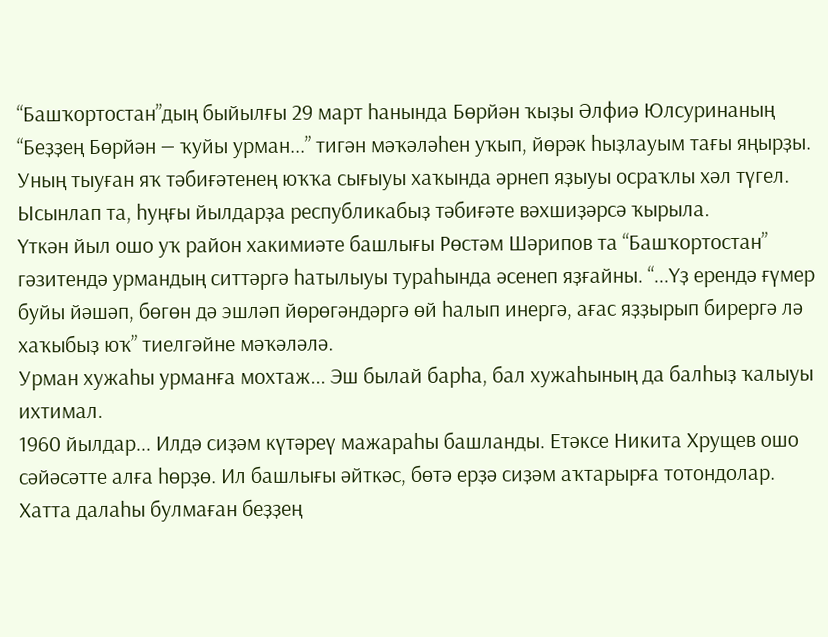“Башҡортостан”дың быйылғы 29 март һанында Бөрйән ҡыҙы Әлфиә Юлсуринаның “Беҙҙең Бөрйән — ҡуйы урман...” тигән мәҡәләһен уҡып, йөрәк һыҙлауым тағы яңырҙы. Уның тыуған яҡ тәбиғәтенең юҡҡа сығыуы хаҡында әрнеп яҙыуы осраҡлы хәл түгел. Ысынлап та, һуңғы йылдарҙа республикабыҙ тәбиғәте вәхшиҙәрсә ҡырыла.
Үткән йыл ошо уҡ район хакимиәте башлығы Рөстәм Шәрипов та “Башҡортостан” гәзитендә урмандың ситтәргә һатылыуы тураһында әсенеп яҙғайны. “...Үҙ ерендә ғүмер буйы йәшәп, бөгөн дә эшләп йөрөгәндәргә өй һалып инергә, ағас яҙҙырып бирергә лә хаҡыбыҙ юҡ” тиелгәйне мәҡәләлә.
Урман хужаһы урманға мохтаж... Эш былай барһа, бал хужаһының да балһыҙ ҡалыуы ихтимал.
1960 йылдар... Илдә сиҙәм күтәреү мажараһы башланды. Етәксе Никита Хрущев ошо сәйәсәтте алға һөрҙө. Ил башлығы әйткәс, бөтә ерҙә сиҙәм аҡтарырға тотондолар. Хатта далаһы булмаған беҙҙең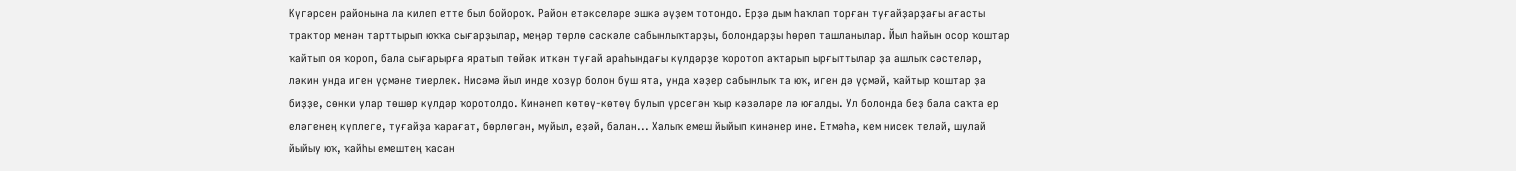Күгәрсен районына ла килеп етте был бойороҡ. Район етәкселәре эшкә әүҙем тотондо. Ерҙә дым һаҡлап торған туғайҙарҙағы ағасты трактор менән тарттырып юҡҡа сығарҙылар, меңәр төрлө сәскәле сабынлыҡтарҙы, болондарҙы һөрөп ташланылар. Йыл һайын осор ҡоштар ҡайтып оя ҡороп, бала сығарырға яратып төйәк иткән туғай араһындағы күлдәрҙе ҡоротоп аҡтарып ырғыттылар ҙа ашлыҡ сәстеләр, ләкин унда иген үҫмәне тиерлек. Нисәмә йыл инде хозур болон буш ята, унда хәҙер сабынлыҡ та юҡ, иген дә үҫмәй, ҡайтыр ҡоштар ҙа биҙҙе, сөнки улар төшөр күлдәр ҡоротолдо. Кинәнеп көтөү-көтөү булып үрсегән ҡыр кәзәләре лә юғалды. Ул болонда беҙ бала саҡта ер еләгенең күплеге, туғайҙа ҡарағат, бөрлөгән, муйыл, еҙәй, балан... Халыҡ емеш йыйып кинәнер ине. Етмәһә, кем нисек теләй, шулай йыйыу юҡ, ҡайһы емештең ҡасан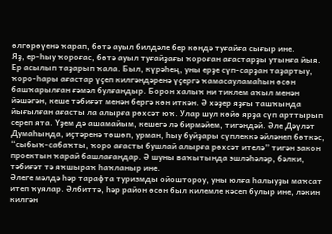өлгөрөүенә ҡарап, бөтә ауыл билдәле бер көндә туғайға сығыр ине.
Яҙ, ер-һыу ҡороғас, бөтә ауыл туғайҙағы ҡороған ағастарҙы утынға йыя. Ер асылып таҙарып ҡала. Был, күрәһең, уны ерҙе сүп-сарҙан таҙартыу, ҡоро-һары ағастар үҫеп килгәндәренә үҫергә ҡамасауламаһын өсөн башҡарылған ғәмәл булғандыр. Борон халыҡ ни тиклем аҡыл менән йәшәгән, кеше тәбиғәт менән бергә көн иткән. Ә хәҙер яҙғы ташҡында йығылған ағасты ла алырға рөхсәт юҡ. Улар шул көйө ярҙа сүп арттырып сереп ята. Үҙем дә ашамайым, кешегә лә бирмәйем, тигәндәй. Әле Дәүләт Думаһында, иҫтәренә төшөп, урман, һыу буйҙары сүплеккә әйләнеп бөткәс, “сыбыҡ-сабаҡты, ҡоро ағасты бушлай алырға рөхсәт ителә” тигән закон проектын ҡарай башлағандар. Ә шуны ваҡытында эшләһәләр, бәлки, тәбиғәт тә яҡшыраҡ һаҡланыр ине.
Әлеге мәлдә һәр тарафта туризмды ойоштороу, уны юлға һалыуҙы маҡсат итеп ҡуялар. Әлбиттә, һәр район өсөн был килемле кәсеп булыр ине, ләкин килгән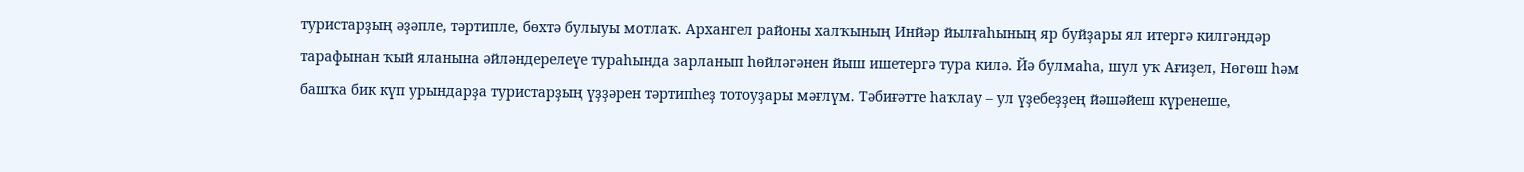туристарҙың әҙәпле, тәртипле, бөхтә булыуы мотлаҡ. Архангел районы халҡының Инйәр йылғаһының яр буйҙары ял итергә килгәндәр тарафынан ҡый яланына әйләндерелеүе тураһында зарланып һөйләгәнен йыш ишетергә тура килә. Йә булмаһа, шул уҡ Ағиҙел, Нөгөш һәм башҡа бик күп урындарҙа туристарҙың үҙҙәрен тәртипһеҙ тотоуҙары мәғлүм. Тәбиғәтте һаҡлау – ул үҙебеҙҙең йәшәйеш күренеше,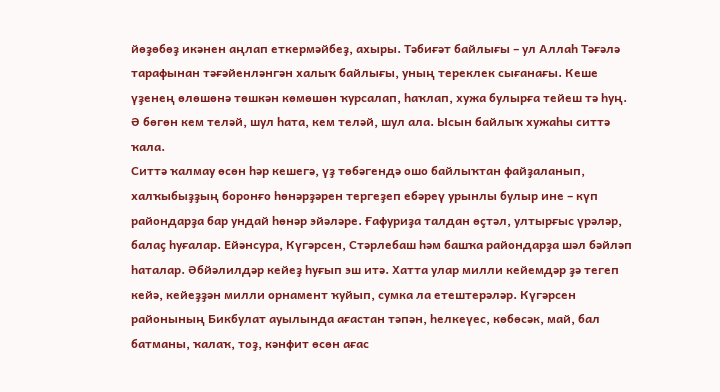йөҙөбөҙ икәнен аңлап еткермәйбеҙ, ахыры. Тәбиғәт байлығы – ул Аллаһ Тәғәлә тарафынан тәғәйенләнгән халыҡ байлығы, уның тереклек сығанағы. Кеше үҙенең өлөшөнә төшкән көмөшөн ҡурсалап, һаҡлап, хужа булырға тейеш тә һуң. Ә бөгөн кем теләй, шул һата, кем теләй, шул ала. Ысын байлыҡ хужаһы ситтә ҡала.
Ситтә ҡалмау өсөн һәр кешегә, үҙ төбәгендә ошо байлыҡтан файҙаланып, халҡыбыҙҙың боронғо һөнәрҙәрен тергеҙеп ебәреү урынлы булыр ине – күп райондарҙа бар ундай һөнәр эйәләре. Ғафуриҙа талдан өҫтәл, ултырғыс үрәләр, балаҫ һуғалар. Ейәнсура, Күгәрсен, Стәрлебаш һәм башҡа райондарҙа шәл бәйләп һаталар. Әбйәлилдәр кейеҙ һуғып эш итә. Хатта улар милли кейемдәр ҙә тегеп кейә, кейеҙҙән милли орнамент ҡуйып, сумка ла етештерәләр. Күгәрсен районының Бикбулат ауылында ағастан тәпән, һелкеүес, көбөсәк, май, бал батманы, ҡалаҡ, тоҙ, кәнфит өсөн ағас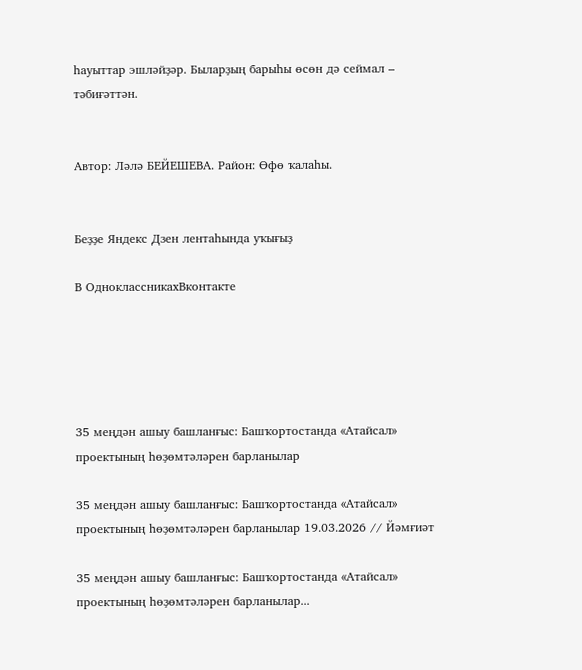һауыттар эшләйҙәр. Быларҙың барыһы өсөн дә сеймал – тәбиғәттән.


Автор: Ләлә БЕЙЕШЕВА. Район: Өфө ҡалаһы.


Беҙҙе Яндекс Дзен лентаһында уҡығыҙ

В ОдноклассникахВконтакте





35 меңдән ашыу башланғыс: Башҡортостанда «Атайсал» проектының һөҙөмтәләрен барланылар

35 меңдән ашыу башланғыс: Башҡортостанда «Атайсал» проектының һөҙөмтәләрен барланылар 19.03.2026 // Йәмғиәт

35 меңдән ашыу башланғыс: Башҡортостанда «Атайсал» проектының һөҙөмтәләрен барланылар...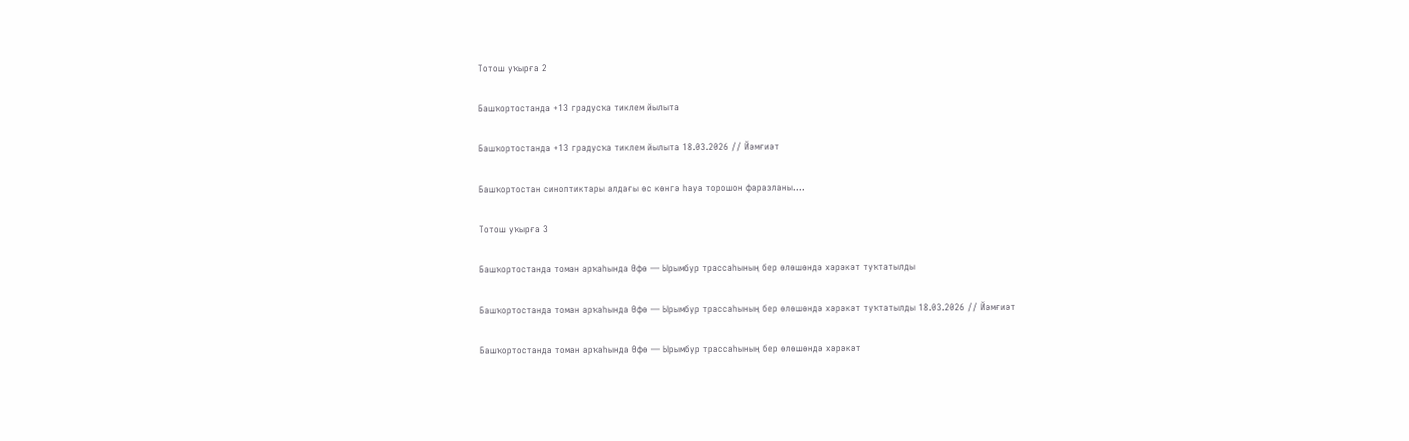Тотош уҡырға 2

Башҡортостанда +13 градусҡа тиклем йылыта

Башҡортостанда +13 градусҡа тиклем йылыта 18.03.2026 // Йәмғиәт

Башҡортостан синоптиктары алдағы өс көнгә һауа торошон фаразланы....

Тотош уҡырға 3

Башҡортостанда томан арҡаһында Өфө — Ырымбур трассаһының бер өлөшөндә хәрәкәт туҡтатылды

Башҡортостанда томан арҡаһында Өфө — Ырымбур трассаһының бер өлөшөндә хәрәкәт туҡтатылды 18.03.2026 // Йәмғиәт

Башҡортостанда томан арҡаһында Өфө — Ырымбур трассаһының бер өлөшөндә хәрәкәт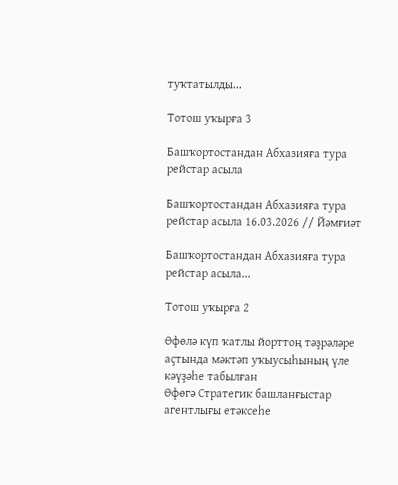туҡтатылды...

Тотош уҡырға 3

Башҡортостандан Абхазияға тура рейстар асыла

Башҡортостандан Абхазияға тура рейстар асыла 16.03.2026 // Йәмғиәт

Башҡортостандан Абхазияға тура рейстар асыла...

Тотош уҡырға 2

Өфөлә күп ҡатлы йорттоң тәҙрәләре аҫтында мәктәп уҡыусыһының үле кәүҙәһе табылған
Өфөгә Стратегик башланғыстар агентлығы етәксеһе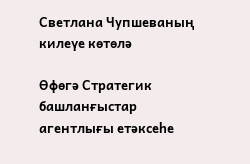Светлана Чупшеваның килеүе көтөлә

Өфөгә Стратегик башланғыстар агентлығы етәксеһе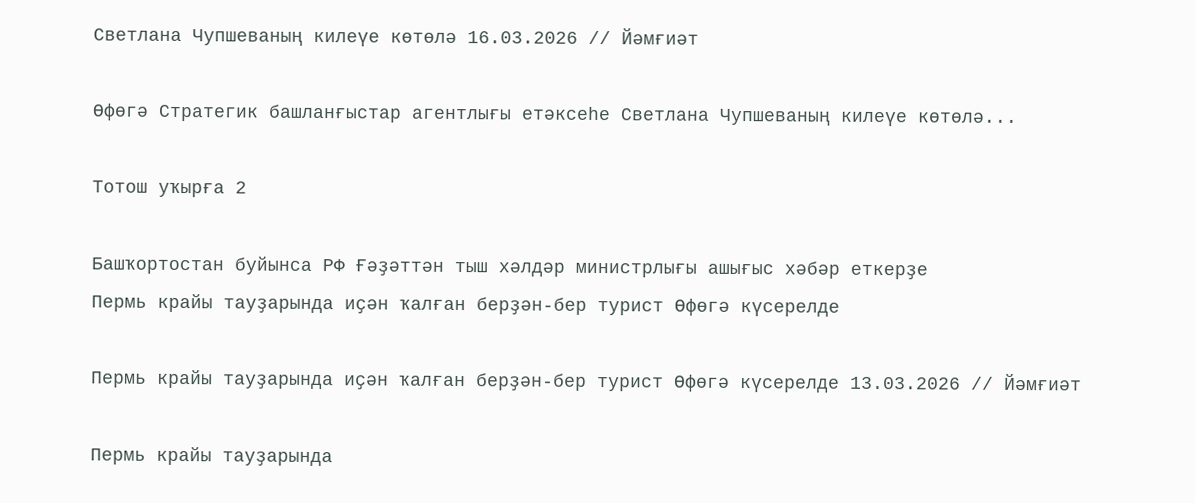Светлана Чупшеваның килеүе көтөлә 16.03.2026 // Йәмғиәт

Өфөгә Стратегик башланғыстар агентлығы етәксеһе Светлана Чупшеваның килеүе көтөлә...

Тотош уҡырға 2

Башҡортостан буйынса РФ Ғәҙәттән тыш хәлдәр министрлығы ашығыс хәбәр еткерҙе
Пермь крайы тауҙарында иҫән ҡалған берҙән-бер турист Өфөгә күсерелде

Пермь крайы тауҙарында иҫән ҡалған берҙән-бер турист Өфөгә күсерелде 13.03.2026 // Йәмғиәт

Пермь крайы тауҙарында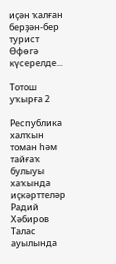иҫән ҡалған берҙән-бер турист Өфөгә күсерелде...

Тотош уҡырға 2

Республика халҡын томан һәм тайғаҡ булыуы хаҡында иҫкәрттеләр
Радий Хәбиров Талас ауылында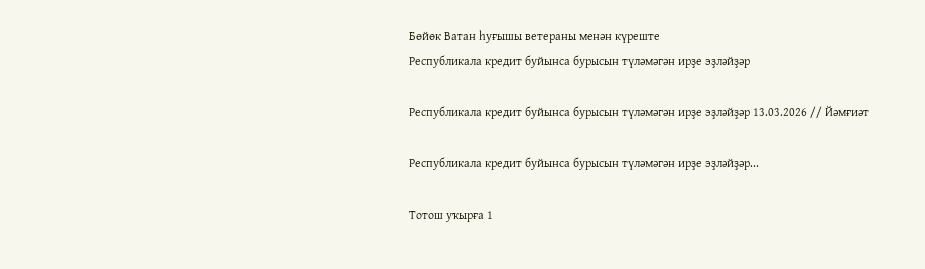Бөйөк Ватан һуғышы ветераны менән күреште
Республикала кредит буйынса бурысын түләмәгән ирҙе эҙләйҙәр

Республикала кредит буйынса бурысын түләмәгән ирҙе эҙләйҙәр 13.03.2026 // Йәмғиәт

Республикала кредит буйынса бурысын түләмәгән ирҙе эҙләйҙәр...

Тотош уҡырға 1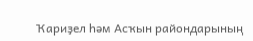Ҡариҙел һәм Асҡын райондарының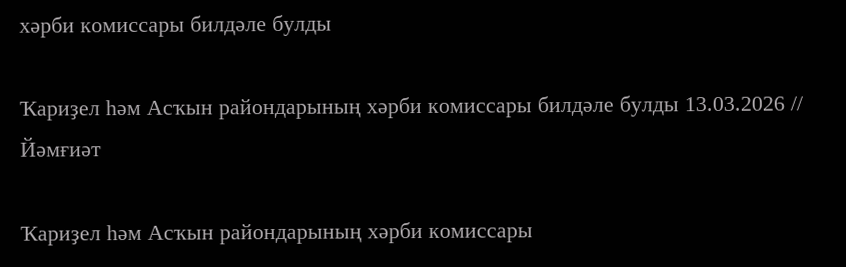хәрби комиссары билдәле булды

Ҡариҙел һәм Асҡын райондарының хәрби комиссары билдәле булды 13.03.2026 // Йәмғиәт

Ҡариҙел һәм Асҡын райондарының хәрби комиссары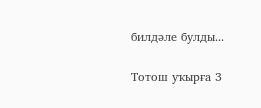билдәле булды...

Тотош уҡырға 3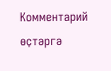Комментарий өҫтәргә